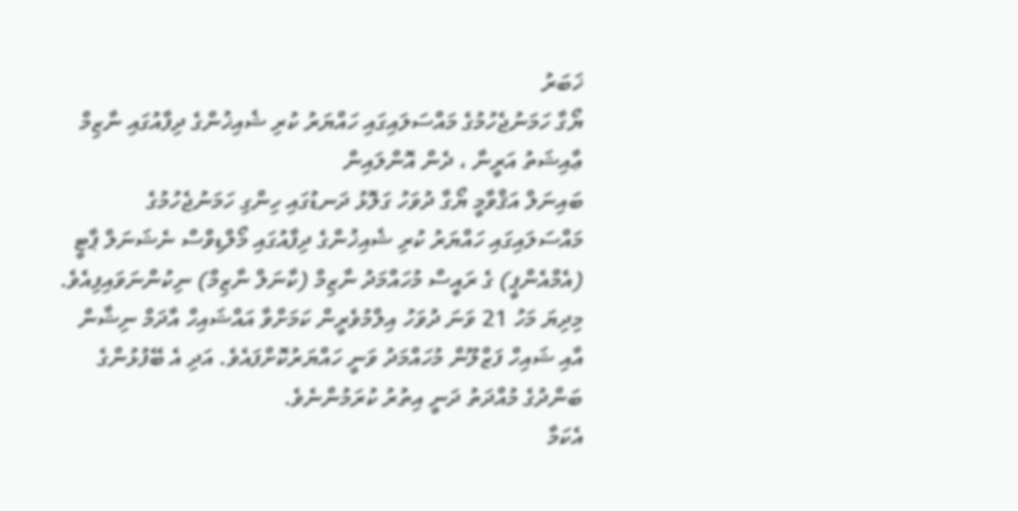ޚަބަރު
ޔޯގާ ހަމަނުޖެހުމުގެ މައްސަލައިގައި ހައްޔަރު ކުރި ޝެއިޚުންގެ ދިފާއުގައި ނާޒިމް
ޢާއިޝަތު އަރީނާ ، ދެން އޮންލައިން
ބައިނަލް އަޤްވާމީ ޔޯގާ ދުވަހު ގަލޮޅު ދަނޑުގައި ހިންގި ހަމަނުޖެހުމުގެ މައްސަލައިގައި ހައްޔަރު ކުރި ޝެއިޚުންގެ ދިފާއުގައި މޯލްޑިވްސް ނެޝަނަލް ޕާޓީ (އެމްއެންޕީ) ގެ ރައީސް މުހައްމަދު ނާޒިމް (ކާނަލް ނާޒިމް) ނިކުންނަވައިފިއެވެ.
މިދިޔަ މަހު 21 ވަނަ ދުވަހު އިލްމުވެރީން ކަމަށްވާ އައްޝައިހް އާދަމް ނިޝާން އާއި ޝައިހް ފަޒްލޫން މުހައްމަދު ވަނީ ހައްޔަރުކޮށްފައެވެ. އަދި އެ ބޭފުޅުންގެ ބަންދުގެ މުއްދަތު ދަނީ އިތުރު ކުރަމުންނެވެ.
އެކަމާ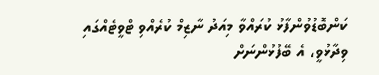ކަންބޮޑުވުންފާޅު ކުރައްވާ މިއަދު ނާޒިމް ކުރެއްވި ޓްވީޓެއްގައި ވިދާޅުވީ، އެ ބޭފުޅުންނަށް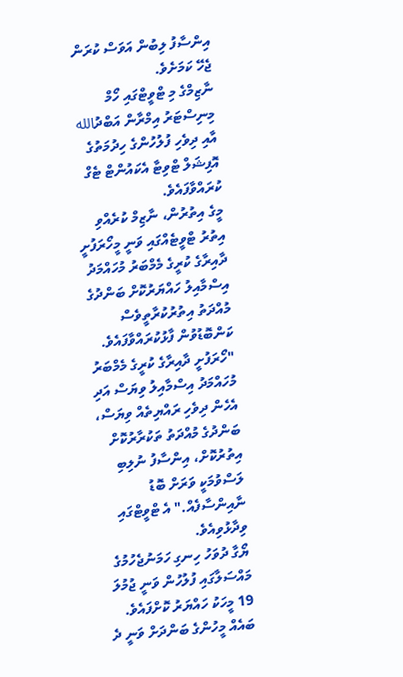އިންސާފު ލިބުން އަވަސް ކުރަން ޖެހޭ ކަމަށެވެ.
ނާޒިމްގެ މި ޓްވީޓްގައި ހޯމް މިނިސްޓަރު އިމްރާން އަބްދުالله އާއި ދިވެހި ފުލުހުންގެ ހިދުމަތުގެ އޮފިޝަލް ޓްވިޓާ އެކައުންޓް ޓެގް ކުރައްވާފައެވެ.
މީގެ އިތުރުން، ނާޒިމް ކުރެއްވި އިތުރު ޓްވީޓެއްގައި ވަނީ މީހޯރަފުށީ ދާއިރާގެ ކުރީގެ މެމްބަރު މުހައްމަދު އިސްމާއިލު ހައްޔަރުކޮށް ބަންދުގެ މުއްދަތު އިތުރުކުރާތީވެސް ކަންބޮޑުވުން ފާޅުކުރައްވާފައެވެ.
"ހޯރަފުށީ ދާއިރާގެ ކުރީގެ މެމްބަރު މުހައްމަދު އިސްމާއިލު ވިޔަސް އަދި އެހެން ދިވެހި ރައްޔިތެއް ވިޔަސް، ބަންދުގެ މުއްދަތު ތަކުރާރުކޮށް އިތުރުކޮށް، އިންސާފު ނުލިބި ލަސްވުމަކީ ވަރަށް ބޮޑު ނާއިންސާފެއް." އެ ޓްވީޓްގައި ވިދާޅުވިއެވެ.
ޔޯގާ ދުވަހު ހިނގި ހަމަނުޖެހުމުގެ މައްސަލާގައި ފުލުހުން ވަނީ ޖުމުލަ 19 މީހަކު ހައްޔަރު ކޮށްފައެވެ. ބައެއް މީހުންގެ ބަންދަށް ވަނީ ދެ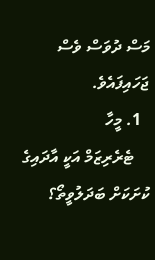މަސް ދުވަސް ވެސް ޖަހައިފައެވެ.
  1. މީހާ
    ޓެރެރިޒަމް އަކީ އާދައިގެ ކުށަކަށް ބަދަލުވީތޯ؟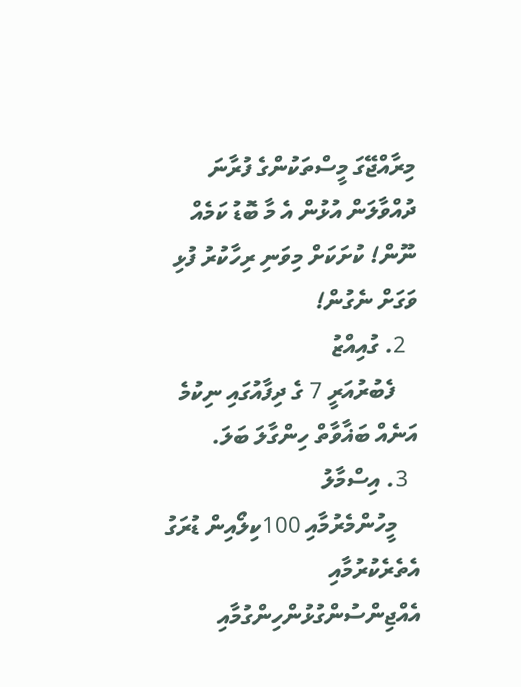މިރާއްޖޭގަ މީސްތަކުންގެ ފުރާނަ ދުއްވާލަން އުޅުން އެ މާ ބޮޑު ކަމެއް ނޫން! ކުށަކަށް މިވަނި ރިހާކުރު ފުޅި ވަގަށް ނެގުން!
  2. ގުއިއްޒު
    ފެބުރުއަރީ 7 ގެ ދިފާއުގައި ނިކުމެ އަނެއް ބަޣާވާތް ހިންގާލަ ބަލަ.
  3. އިސްމާލު
    މީހުންމެރުމާއި 100ކިލޯއިން ޑުރަގު އެތެރެކުރުމާއި އެއްޖިންސުންގުޅުންހިންގުމާއި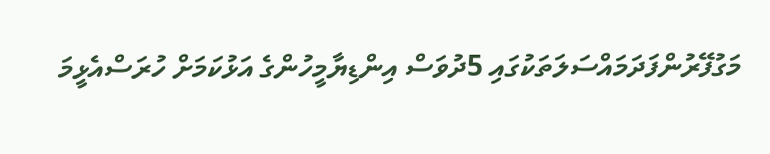މަގުފޭރުންފަދަމައްސަލަތަކުގައި 5ދުވަސް އިންޑިޔާމީހުންގެ އަޅުކަމަށް ހުރަސްއެޅީމަ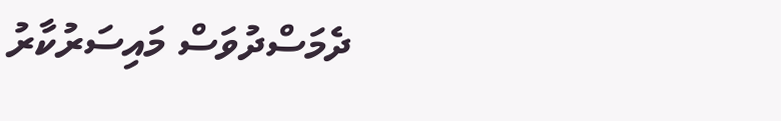ދެމަސްދުވަސް މައިސަރުކާރު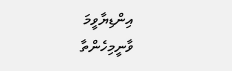އިންޑިޔާވީމަ ވާނީމިހެންތާ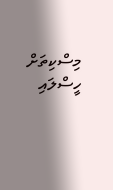މިސްކިތަށް ހީސްލައި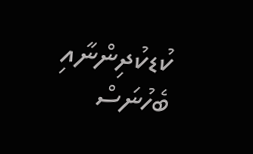ކުޑކުދިންނާއި ބެހުނަސް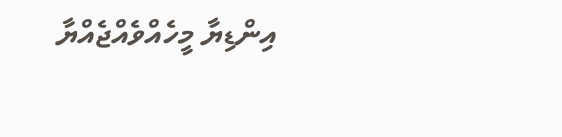އިންޑިޔާ މީހެއްވެއްޖެއްޔާ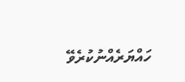ހައްޔަރެއްނުކުރެވޭ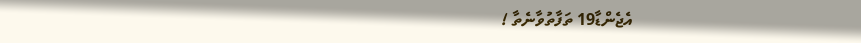އެޖެންޑާ19 ތަފާތުވާނެތާ !